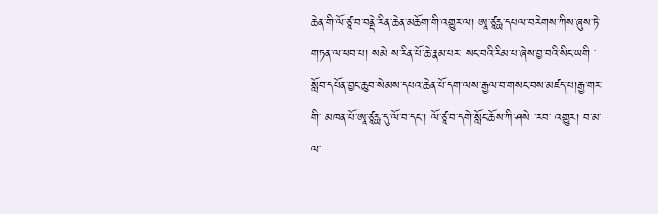ཆེན་གི་ལོ་ཙཱ་བ་བནྡེ་རིན་ཆེན་མཆོག་གི་འགྱུར་ལ། ཨཱ་ཙཱརྻ་དཔལ་བརེགས་ཀིས་ཞུས་ཏེ་གཏན་ལ་ཕབ་པ། སམེ ས་རིན་པོ་ཆེ་རྣམ་པར་ སང་བའི་རིམ་པ་ཞེས་བྱ་བའི་སིང་ཡགི ་སློབ་དཔོན་བྱང་ཆུབ་སེམས་དཔའ་ཆེན་པོ་དག་ལས་རྒྱལ་བ་གསང་བས་མཛད་པ།རྒྱ་གར་གི་ མཁན་པོ་ཨཱ་ཙཱརྻ་དུ་ལོ་བ་དང་། ལོ་ཙཱ་བ་དགེ་སློང་ཆོས་ཀི་ཤསེ ་རབ་ འགྱུར། བ་མ་ལ་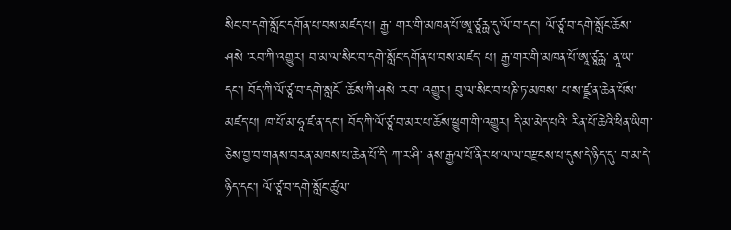སིང་བ་དགེ་སློང་དགོན་པ་བས་མཛད་པ། རྒྱ་ གར་གི་མཁན་པོ་ཨཱ་ཙཱརྻ་དུ་ལོ་བ་དང་། ལོ་ཙཱ་བ་དགེ་སློང་ཆོས་ ཤསེ ་རབ་ཀི་འགྱུར། བ་མ་ལ་སིང་བ་དགེ་སློང་དགོན་པ་བས་མཛད་ པ། རྒྱ་གར་གི་མཁན་པོ་ཨཱ་ཙཱརྻ་ ནཱ་ཡ་ དང་། བོད་ཀི་ལོ་ཙཱ་བ་དགེ་སླངོ ་ཆོས་ཀི་ཤསེ ་རབ་ འགྱུར། བུ་ལ་སིང་བ་པཎི་ཏ་མཁས་ པ་ས་ཛྫ་ན་ཆེན་པོས་མཛད་པ། ཁ་པོ་མ་ཧཱ་ཛ་ན་དང་། བོད་ཀི་ལོ་ཙཱ་བ་མར་པ་ཆོས་ཕྱུག་གི་འགྱུར། དི་མ་མེད་པའི་ རིན་པོ་ཆེའི་ཕིན་ཡིག་ཅེས་བྱ་བ་གནས་བརན་མཁས་པ་ཆེན་པོ་དི་ ཀ་ར་ཤི་ ནས་རྒྱལ་པོ་ནིར་ཕ་ལ་ལ་བརྫངས་པ་དུས་དེ་ཉིད་དུ་ བ་མ་དེ་ཉིད་དང་། ལོ་ཙཱ་བ་དགེ་སློང་ཚུལ་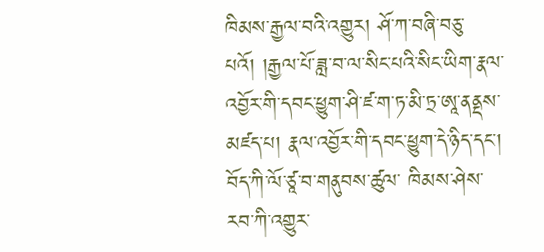ཁིམས་རྒྱལ་བའི་འགྱུར། ཤོ་ཀ་བཞི་བཅུ་པའོ། །རྒྱལ་པོ་ཟླ་བ་ལ་སིང་པའི་སིང་ཡིག་རྣལ་ འབྱོར་གི་དབང་ཕྱུག་ཤི་ཛ་ག་ཏ་མི་ཏྲ་ཨཱ་ནནྡས་མཛད་པ། རྣལ་འབྱོར་གི་དབང་ཕྱུག་དེ་ཉིད་དང་། བོད་ཀི་ལོ་ཙཱ་བ་གནུབས་ཚུལ་ ཁིམས་ཤེས་རབ་ཀི་འགྱུར་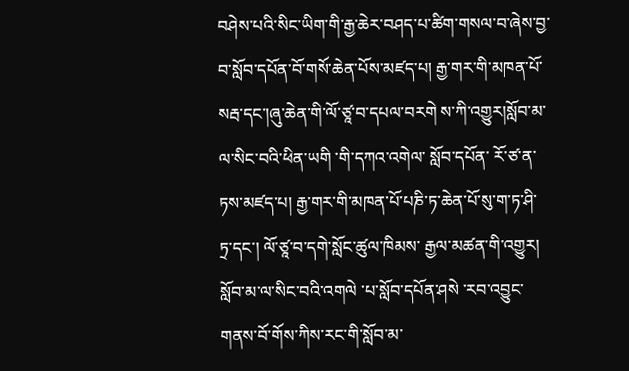བཤེས་པའི་སིང་ཡིག་གི་རྒྱ་ཆེར་བཤད་པ་ཚིག་གསལ་བ་ཞེས་བྱ་བ་སློབ་དཔོན་བོ་གསོ་ཆེན་པོས་མཛད་པ། རྒྱ་གར་གི་མཁན་པོ་སརྦ་དང་།ཞུ་ཆེན་གི་ལོ་ཙཱ་བ་དཔལ་བརགེ ས་ཀི་འགྱུར།སློབ་མ་ལ་སིང་བའི་ཕིན་ཡགི ་གི་དཀའ་འགེལ་ སློབ་དཔོན་ རོ་ཙ་ན་ ཏས་མཛད་པ། རྒྱ་གར་གི་མཁན་པོ་པཎི་ཏ་ཆེན་པོ་སུ་ག་ཏ་ཤི་ ཏྲ་དང་། ལོ་ཙཱ་བ་དགེ་སློང་ཚུལ་ཁིམས་ རྒྱལ་མཚན་གི་འགྱུར། སློབ་མ་ལ་སིང་བའི་འགལེ ་པ་སློབ་དཔོན་ཤསེ ་རབ་འབྱུང་གནས་བོ་གོས་ཀིས་རང་གི་སློབ་མ་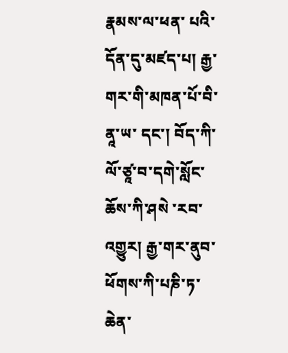རྣམས་ལ་ཕན་ པའི་དོན་དུ་མཛད་པ། རྒྱ་གར་གི་མཁན་པོ་བི་ནཱ་ཡ་ དང་། བོད་ཀི་ལོ་ཙཱ་བ་དགེ་སློང་ཆོས་ཀི་ཤསེ ་རབ་ འགྱུར། རྒྱ་གར་ནུབ་ ཕོགས་ཀི་པཎི་ཏ་ཆེན་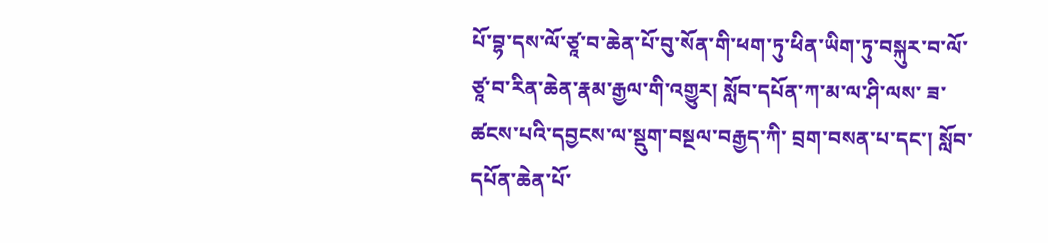པོ་བྷ་དས་ལོ་ཙཱ་བ་ཆེན་པོ་བུ་སོན་གི་ཕག་ཏུ་ཕིན་ཡིག་ཏུ་བསྐུར་བ་ལོ་ཙཱ་བ་རིན་ཆེན་རྣམ་རྒྱལ་གི་འགྱུར། སློབ་དཔོན་ཀ་མ་ལ་ཤི་ལས་ ཟ་ ཚངས་པའི་དབྱངས་ལ་སྡུག་བསྔལ་བརྒྱད་ཀི་ བྲག་བསན་པ་དང་། སློབ་དཔོན་ཆེན་པོ་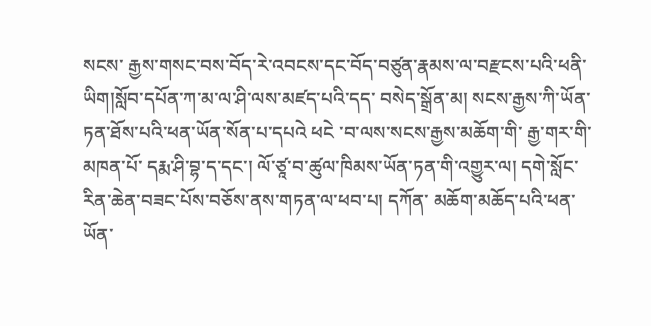སངས་ རྒྱས་གསང་བས་བོད་རེ་འབངས་དང་བོད་བཙུན་རྣམས་ལ་བརྫངས་པའི་ཕནི་ཡིག།སློབ་དཔོན་ཀ་མ་ལ་ཤི་ལས་མཛད་པའི་དད་ བསེད་སྒྲོན་མ། སངས་རྒྱས་ཀི་ཡོན་ཏན་ཐོས་པའི་ཕན་ཡོན་སོན་པ་དཔའེ ཕངེ ་བ་ལས་སངས་རྒྱས་མཆོག་གི་ རྒྱ་གར་གི་མཁན་པོ་ དརྨ་ཤི་བྷ་ད་དང་། ལོ་ཙཱ་བ་ཚུལ་ཁིམས་ཡོན་ཏན་གི་འགྱུར་ལ། དགེ་སློང་རིན་ཆེན་བཟང་པོས་བཅོས་ནས་གཏན་ལ་ཕབ་པ། དཀོན་ མཆོག་མཆོད་པའི་ཕན་ཡོན་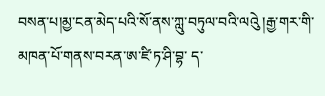བསན་པ།མྱ་ངན་མེད་པའི་སོ་ནས་ཀླུ་བཏུལ་བའི་ལའེུ །རྒྱ་གར་གི་མཁན་པོ་གནས་བརན་ཨ་ཛི་ཏ་ཤི་བྷ་ ད་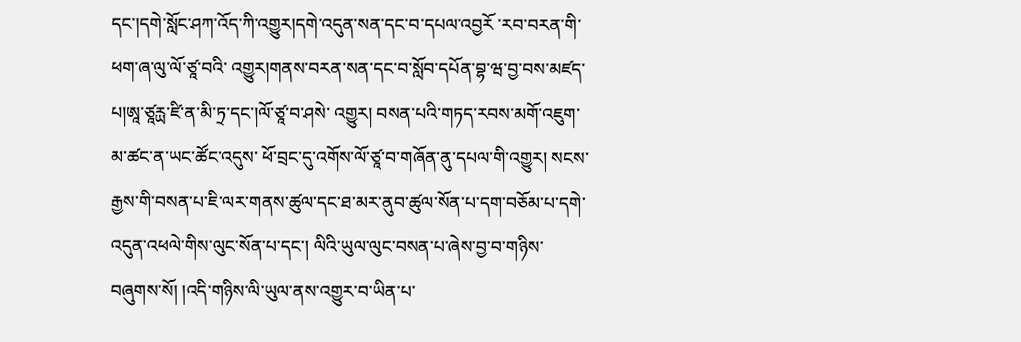དང་།དགེ་སློང་ཤཀ་འོད་ཀི་འགྱུར།དགེ་འདུན་སན་དང་བ་དཔལ་འབྱརོ ་རབ་བརན་གི་ཕག་ཞ་ལུ་ལོ་ཙཱ་བའི་ འགྱུར།གནས་བརན་སན་དང་བ་སློབ་དཔོན་བྷ་ཝ་བྱ་བས་མཛད་པ།ཨཱ་ཙཱརྻ་ཛི་ན་མི་ཏྲ་དང་།ལོ་ཙཱ་བ་ཤསེ་ འགྱུར། བསན་པའི་གཏད་རབས་མགོ་འཇུག་མ་ཚང་ན་ཡང་ཚོང་འདུས་ ཕོ་བྲང་དུ་འགོས་ལོ་ཙཱ་བ་གཞོན་ནུ་དཔལ་གི་འགྱུར། སངས་རྒྱས་གི་བསན་པ་ཇི་ལར་གནས་ཚུལ་དང་ཐ་མར་ནུབ་ཚུལ་སོན་པ་དག་བཅོམ་པ་དགེ་འདུན་འཕལེ་གིས་ལུང་སོན་པ་དང་། ལིའི་ཡུལ་ལུང་བསན་པ་ཞེས་བྱ་བ་གཉིས་བཞུགས་སོ། །འདི་གཉིས་ལི་ཡུལ་ནས་འགྱུར་བ་ཡིན་པ་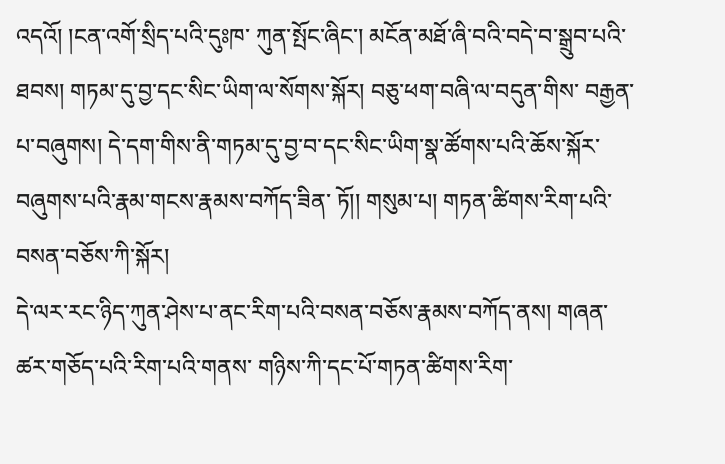འདའོ། །ངན་འགོ་སྲིད་པའི་དུཿཁ་ ཀུན་སྤོང་ཞིང་། མངོན་མཐོ་ཞི་བའི་བདེ་བ་སྒྲུབ་པའི་ཐབས། གཏམ་དུ་བྱ་དང་སིང་ཡིག་ལ་སོགས་སྐོར། བཅུ་ཕག་བཞི་ལ་བདུན་གིས་ བརྒྱན་པ་བཞུགས། དེ་དག་གིས་ནི་གཏམ་དུ་བྱ་བ་དང་སིང་ཡིག་སྣ་ཚོགས་པའི་ཆོས་སྐོར་བཞུགས་པའི་རྣམ་གངས་རྣམས་བཀོད་ཟིན་ ཏོ།། གསུམ་པ། གཏན་ཚིགས་རིག་པའི་བསན་བཅོས་ཀི་སྐོར།
དེ་ལར་རང་ཉིད་ཀུན་ཤེས་པ་ནང་རིག་པའི་བསན་བཅོས་རྣམས་བཀོད་ནས། གཞན་ཚར་གཅོད་པའི་རིག་པའི་གནས་ གཉིས་ཀི་དང་པོ་གཏན་ཚིགས་རིག་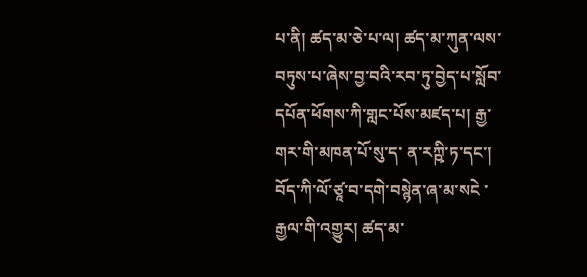པ་ནི། ཚད་མ་ཅེ་པ་ལ། ཚད་མ་ཀུན་ལས་བཏུས་པ་ཞེས་བྱ་བའི་རབ་ཏུ་བྱེད་པ་སློབ་དཔོན་ཕོགས་ཀི་གླང་པོས་མཛད་པ། རྒྱ་གར་གི་མཁན་པོ་སུ་ད་ ན་རཀྵི་ཏ་དང་། བོད་ཀི་ལོ་ཙཱ་བ་དགེ་བསྙེན་ཞ་མ་སངེ ་རྒྱལ་གི་འགྱུར། ཚད་མ་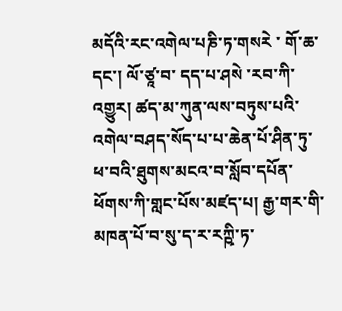མདོའི་རང་འགེལ་པཎི་ཏ་གསརེ ་ གོ་ཆ་དང་། ལོ་ཙཱ་བ་ དད་པ་ཤསེ ་རབ་ཀི་འགྱུར། ཚད་མ་ཀུན་ལས་བཏུས་པའི་འགེལ་བཤད་སོད་པ་པ་ཆེན་པོ་ཤིན་ཏུ་ཕ་བའི་ཐུགས་མངའ་བ་སློབ་དཔོན་ ཕོགས་ཀི་གླང་པོས་མཛད་པ། རྒྱ་གར་གི་མཁན་པོ་བ་སུ་ད་ར་རཀྵི་ཏ་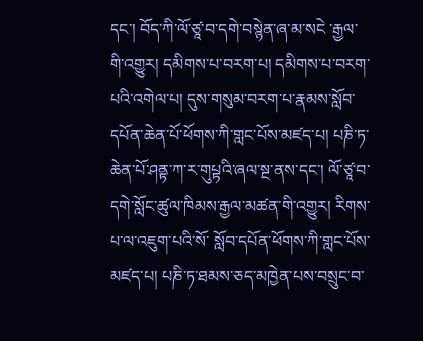དང་། བོད་ཀི་ལོ་ཙཱ་བ་དགེ་བསྙེན་ཞ་མ་སངེ ་རྒྱལ་གི་འགྱུར། དམིགས་པ་བརག་པ། དམིགས་པ་བརག་པའི་འགེལ་པ། དུས་གསུམ་བརག་པ་རྣམས་སློབ་དཔོན་ཆེན་པོ་ཕོགས་ཀི་གླང་པོས་མཛད་པ། པཎི་ཏ་ཆེན་པོ་ཤནྟ་ཀ་ར་གུཔྟའི་ཞལ་སྔ་ནས་དང་། ལོ་ཙཱ་བ་དགེ་སློང་ཚུལ་ཁིམས་རྒྱལ་མཚན་གི་འགྱུར། རིགས་པ་ལ་འཇུག་པའི་སོ་ སློབ་དཔོན་ཕོགས་ཀི་གླང་པོས་མཛད་པ། པཎི་ཏ་ཐམས་ཅད་མཁྱེན་པས་བསྲུང་བ་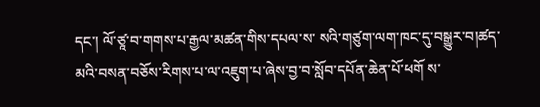དང་། ལོ་ཙཱ་བ་གགས་པ་རྒྱལ་མཚན་གིས་དཔལ་ས་ སའི་གཙུག་ལག་ཁང་དུ་བསྒྱུར་བ།ཚད་མའི་བསན་བཅོས་རིགས་པ་ལ་འཇུག་པ་ཞེས་བྱ་བ་སློབ་དཔོན་ཆེན་པོ་ཕགོ ས་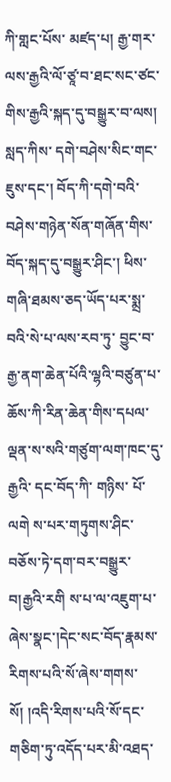ཀི་གླང་པོས་ མཛད་པ། རྒྱ་གར་ལས་རྒྱའི་ལོ་ཙཱ་བ་ཐང་སང་ཙང་གིས་རྒྱའི་སྐད་དུ་བསྒྱུར་བ་ལས། སླད་ཀིས་ དགེ་བཤེས་སིང་གང་ཇུས་དང་། བོད་ཀི་དགེ་བའི་བཤེས་གཉེན་སོན་གཞོན་གིས་བོད་སྐད་དུ་བསྒྱུར་ཤིང་། ཕིས་གཞི་ཐམས་ཅད་ཡོད་པར་སྨྲ་བའི་སེ་པ་ལས་རབ་ཏུ་ བྱུང་བ་རྒྱ་ནག་ཆེན་པོའི་ལྷའི་བཙུན་པ་ཆོས་ཀི་རིན་ཆེན་གིས་དཔལ་ལྡན་ས་སའི་གཙུག་ལག་ཁང་དུ་རྒྱའི་ དང་བོད་ཀི་ གཉིས་ པོ་ལགེ ས་པར་གཏུགས་ཤིང་བཅོས་ཏེ་དག་བར་བསྒྱུར་བ།རྒྱའི་རགི ས་པ་ལ་འཇུག་པ་ཞེས་སྣང་།དེང་སང་བོད་རྣམས་ རིགས་པའི་སོ་ཞེས་གགས་སོ། །འདི་རིགས་པའི་སོ་དང་གཅིག་ཏུ་འདོད་པར་མི་འཐད་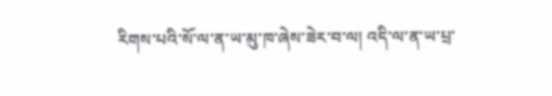རིགས་པའི་སོ་ལ་ན་ཡ་མུ་ཁ་ཞེས་ཟེར་བ་ལ། འདི་ལ་ན་ཡ་པྲ་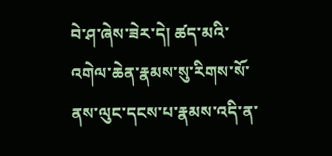བེ་ཤ་ཞེས་ཟེར་དེ། ཚད་མའི་འགེལ་ཆེན་རྣམས་སུ་རིགས་སོ་ནས་ལུང་དངས་པ་རྣམས་འདི་ན་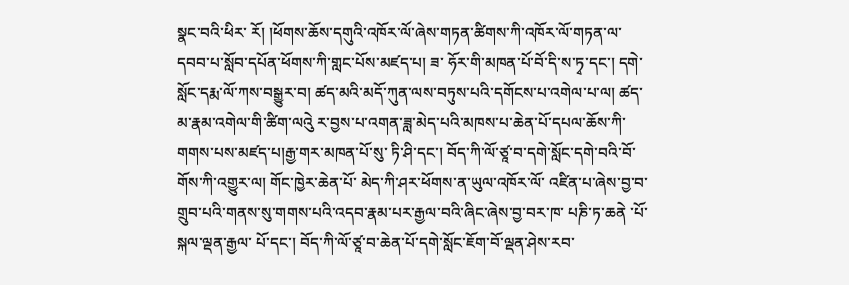སྣང་བའི་ཕིར་ རོ། །ཕོགས་ཆོས་དགུའི་འཁོར་ལོ་ཞེས་གཏན་ཚིགས་ཀི་འཁོར་ལོ་གཏན་ལ་དབབ་པ་སློབ་དཔོན་ཕོགས་ཀི་གླང་པོས་མཛད་པ། ཟ་ ཧོར་གི་མཁན་པོ་བོ་དི་ས་ཏྭ་དང་། དགེ་སློང་དརྨ་ལོ་ཀས་བསྒྱུར་བ། ཚད་མའི་མདོ་ཀུན་ལས་བཏུས་པའི་དགོངས་པ་འགེལ་པ་ལ། ཚད་ མ་རྣམ་འགེལ་གི་ཚིག་ལའེུ ར་བྱས་པ་འགན་ཟླ་མེད་པའི་མཁས་པ་ཆེན་པོ་དཔལ་ཆོས་ཀི་གགས་པས་མཛད་པ།རྒྱ་གར་མཁན་པོ་སུ་ ཏི་ཤི་དང་། བོད་ཀི་ལོ་ཙཱ་བ་དགེ་སློང་དགེ་བའི་བོ་གོས་ཀི་འགྱུར་ལ། གོང་ཁྱེར་ཆེན་པོ་ མེད་ཀི་ཤར་ཕོགས་ན་ཡུལ་འཁོར་ལོ་ འཛིན་པ་ཞེས་བྱ་བ་གྲུབ་པའི་གནས་སུ་གགས་པའི་འདབ་རྣམ་པར་རྒྱལ་བའི་ཞིང་ཞེས་བྱ་བར་ཁ་ པཎི་ཏ་ཆནེ ་པོ་སྐལ་ལྡན་རྒྱལ་ པོ་དང་། བོད་ཀི་ལོ་ཙཱ་བ་ཆེན་པོ་དགེ་སློང་ཇོག་བོ་ལྡན་ཤེས་རབ་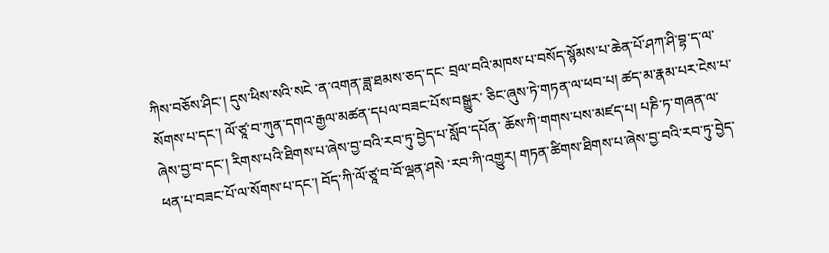ཀིས་བཅོས་ཤིང་། དུས་ཕིས་སའི་སངེ ་ན་འགན་ཟླ་ཐམས་ཅད་དང་ བྲལ་བའི་མཁས་པ་བསོད་སྙོམས་པ་ཆེན་པོ་ཤཀ་ཤི་བྷ་ད་ལ་སོགས་པ་དང་། ལོ་ཙཱ་བ་ཀུན་དགའ་རྒྱལ་མཚན་དཔལ་བཟང་པོས་བསྒྱུར་ ཅིང་ཞུས་ཏེ་གཏན་ལ་ཕབ་པ། ཚད་མ་རྣམ་པར་ངེས་པ་ཞེས་བྱ་བ་དང་། རིགས་པའི་ཐིགས་པ་ཞེས་བྱ་བའི་རབ་ཏུ་བྱེད་པ་སློབ་དཔོན་ ཆོས་ཀི་གགས་པས་མཛད་པ། པཎི་ཏ་གཞན་ལ་ཕན་པ་བཟང་པོ་ལ་སོགས་པ་དང་། བོད་ཀི་ལོ་ཙཱ་བ་བོ་ལྡན་ཤསེ ་རབ་ཀི་འགྱུར། གཏན་ཚིགས་ཐིགས་པ་ཞེས་བྱ་བའི་རབ་ཏུ་བྱེད་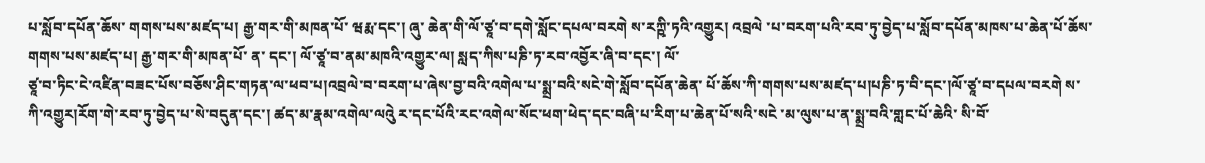པ་སློབ་དཔོན་ཆོས་ གགས་པས་མཛད་པ། རྒྱ་གར་གི་མཁན་པོ་ ཝརྨ་དང་། ཞུ་ ཆེན་གི་ལོ་ཙཱ་བ་དགེ་སློང་དཔལ་བརགེ ས་རཀྵི་ཏའི་འགྱུར། འབྲལེ ་པ་བརག་པའི་རབ་ཏུ་བྱེད་པ་སློབ་དཔོན་མཁས་པ་ཆེན་པོ་ཆོས་ གགས་པས་མཛད་པ། རྒྱ་གར་གི་མཁན་པོ་ ན་ དང་། ལོ་ཙཱ་བ་ནམ་མཁའི་འགྱུར་ལ། སླད་ཀིས་པཎི་ཏ་རབ་འབྱོར་ཞི་བ་དང་། ལོ་
ཙཱ་བ་ཏིང་ངེ་འཛིན་བཟང་པོས་བཅོས་ཤིང་གཏན་ལ་ཕབ་པ།འབྲལེ་བ་བརག་པ་ཞེས་བྱ་བའི་འགེལ་པ་སྨྲ་བའི་སངེ་གེ་སློབ་དཔོན་ཆེན་ པོ་ཆོས་ཀི་གགས་པས་མཛད་པ།པཎི་ཏ་བི་དང་།ལོ་ཙཱ་བ་དཔལ་བརགེ ས་ཀི་འགྱུར།རོག་གེ་རབ་ཏུ་བྱེད་པ་སེ་བདུན་དང་། ཚད་མ་རྣམ་འགེལ་ལའེུ ར་དང་པོའི་རང་འགེལ་སོང་ཕག་ཕེད་དང་བཞི་པ་རིག་པ་ཆེན་པོ་སའི་སངེ ་མ་ལུས་པ་ན་སྨྲ་བའི་གླང་པོ་ཆེའི་ སི་བོ་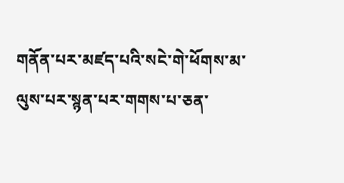གནོན་པར་མཛད་པའི་སངེ་གེ་ཕོགས་མ་ལུས་པར་སྙན་པར་གགས་པ་ཅན་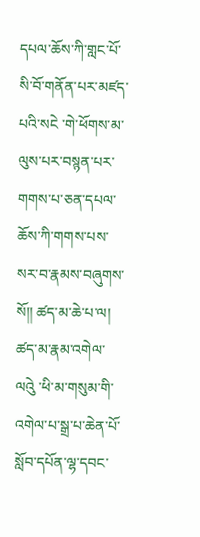དཔལ་ཆོས་ཀི་གླང་པོ་སི་བོ་གནོན་པར་མཛད་ པའི་སངེ ་གེ་ཕོགས་མ་ལུས་པར་བསྙན་པར་གགས་པ་ཅན་དཔལ་ཆོས་ཀི་གགས་པས་སར་བ་རྣམས་བཞུགས་སོ།། ཚད་མ་ཆེ་པ་ལ། ཚད་མ་རྣམ་འགེལ་ལའེུ ་ཕི་མ་གསུམ་གི་འགེལ་པ་སྒྲ་པ་ཆེན་པོ་སློབ་དཔོན་ལྷ་དབང་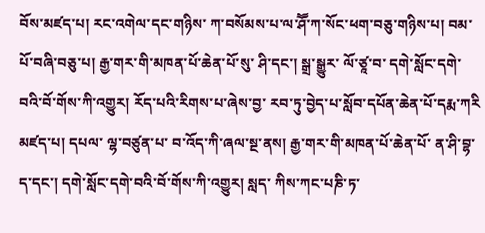བོས་མཛད་པ། རང་འགེལ་དང་གཉིས་ ཀ་བསོམས་པ་ལ་ཤཽ་ཀ་སོང་ཕག་བཅུ་གཉིས་པ། བམ་པོ་བཞི་བཅུ་པ། རྒྱ་གར་གི་མཁན་པོ་ཆེན་པོ་སུ་ ཤི་དང་། སྒྲ་སྒྱུར་ ལོ་ཙཱ་བ་ དགེ་སློང་དགེ་བའི་བོ་གོས་ཀི་འགྱུར། རོད་པའི་རིགས་པ་ཞེས་བྱ་ རབ་ཏུ་བྱེད་པ་སློབ་དཔོན་ཆེན་པོ་དརྨ་ཀརི མཛད་པ། དཔལ་ ལྷ་བཙུན་པ་ བ་འོད་ཀི་ཞལ་སྔ་ནས། རྒྱ་གར་གི་མཁན་པོ་ཆེན་པོ་ ན་ཤི་བྷ་ད་དང་། དགེ་སློང་དགེ་བའི་བོ་གོས་ཀི་འགྱུར། སླད་ ཀིས་ཀང་པཎི་ཏ་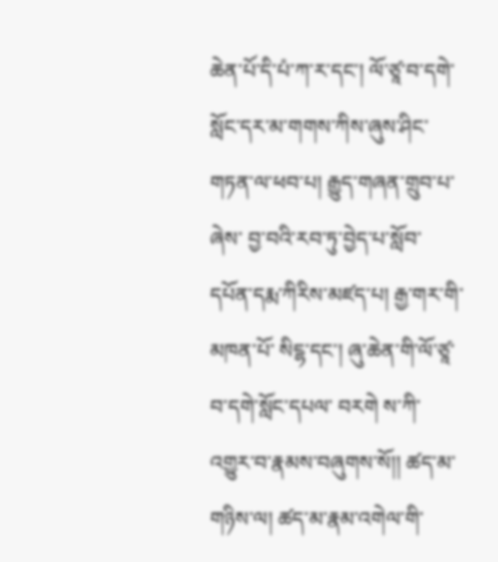ཆེན་པོ་དི་པཾ་ཀ་ར་དང་། ལོ་ཙཱ་བ་དགེ་སློང་དར་མ་གགས་ཀིས་ཞུས་ཤིང་གཏན་ལ་ཕབ་པ། རྒྱུད་གཞན་གྲུབ་པ་ཞེས་ བྱ་བའི་རབ་ཏུ་བྱེད་པ་སློབ་དཔོན་དརྨ་ཀིརིས་མཛད་པ། རྒྱ་གར་གི་མཁན་པོ་ སིངྷ་དང་། ཞུ་ཆེན་གི་ལོ་ཙཱ་བ་དགེ་སློང་དཔལ་ བརགེ ས་ཀི་འགྱུར་བ་རྣམས་བཞུགས་སོ།། ཚད་མ་ གཉིས་ལ། ཚད་མ་རྣམ་འགེལ་གི་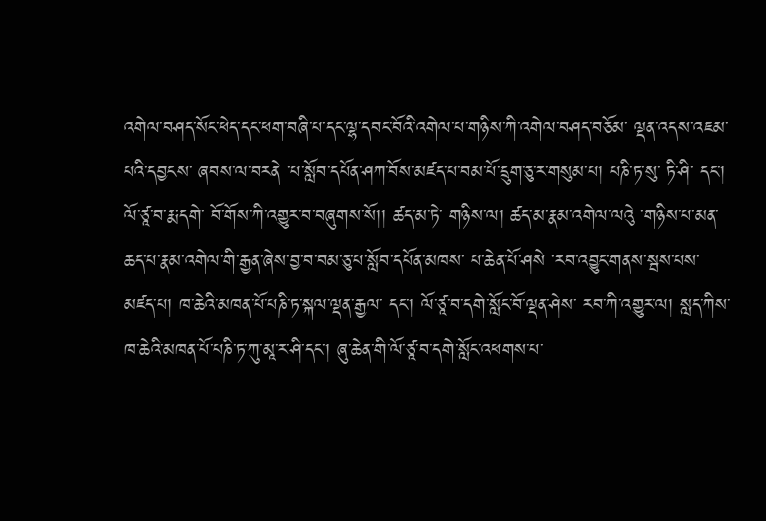འགེལ་བཤད་སོང་ཕེད་དང་ཕག་བཞི་པ་དང་ལྷ་དབང་བོའི་འགེལ་པ་གཉིས་ཀི་འགེལ་བཤད་བཅོམ་ ལྡན་འདས་འཇམ་པའི་དབྱངས་ ཞབས་ལ་བརནེ ་པ་སློབ་དཔོན་ཤཀ་བོས་མཛད་པ་བམ་པོ་དྲུག་ཅུ་ར་གསུམ་པ། པཎི་ཏ་སུ་ ཏི་ཤི་ དང་། ལོ་ཙཱ་བ་རྨ་དགེ་ བོ་གོས་ཀི་འགྱུར་བ་བཞུགས་སོ།། ཚད་མ་ཏེ་ གཉིས་ལ། ཚད་མ་རྣམ་འགེལ་ལའེུ ་གཉིས་པ་མན་ཆད་པ་རྣམ་འགེལ་གི་རྒྱན་ཞེས་བྱ་བ་བམ་ཅུ་པ་སློབ་དཔོན་མཁས་ པ་ཆེན་པོ་ཤསེ ་རབ་འབྱུང་གནས་སྦས་པས་མཛད་པ། ཁ་ཆེའི་མཁན་པོ་པཎི་ཏ་སྐལ་ལྡན་རྒྱལ་ དང་། ལོ་ཙཱ་བ་དགེ་སློང་བོ་ལྡན་ཤེས་ རབ་ཀི་འགྱུར་ལ། སླད་ཀིས་ཁ་ཆེའི་མཁན་པོ་པཎི་ཏ་ཀུ་མཱ་ར་ཤི་དང་། ཞུ་ཆེན་གི་ལོ་ཙཱ་བ་དགེ་སློང་འཕགས་པ་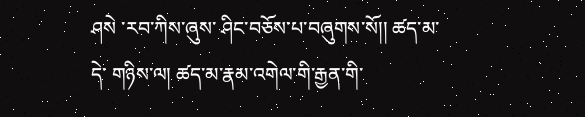ཤསེ ་རབ་ཀིས་ཞུས་ ཤིང་བཅོས་པ་བཞུགས་སོ།། ཚད་མ་དེ་ གཉིས་ལ། ཚད་མ་རྣམ་འགེལ་གི་རྒྱན་གི་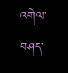འགེལ་བཤད་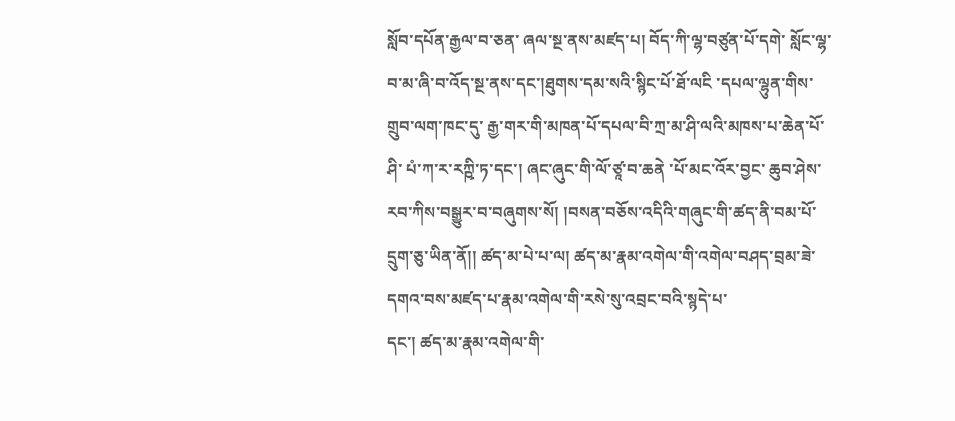སློབ་དཔོན་རྒྱལ་བ་ཅན་ ཞལ་སྔ་ནས་མཛད་པ། བོད་ཀི་ལྷ་བཙུན་པོ་དགེ་ སློང་ལྷ་བ་མ་ཞི་བ་འོད་སྔ་ནས་དང་།ཐུགས་དམ་སའི་སྙིང་པོ་ཐོ་ལངི ་དཔལ་ལྷུན་གིས་གྲུབ་ལག་ཁང་དུ་ རྒྱ་གར་གི་མཁན་པོ་དཔལ་བི་ཀྲ་མ་ཤི་ལའི་མཁས་པ་ཆེན་པོ་ཤི་ པཾ་ཀ་ར་རཀྵི་ཏ་དང་། ཞང་ཞུང་གི་ལོ་ཙཱ་བ་ཆནེ ་པོ་མང་འོར་བྱང་ ཆུབ་ཤེས་རབ་ཀིས་བསྒྱུར་བ་བཞུགས་སོ། །བསན་བཅོས་འདིའི་གཞུང་གི་ཚད་ནི་བམ་པོ་དྲུག་ཅུ་ཡིན་ནོ།། ཚད་མ་པེ་པ་ལ། ཚད་མ་རྣམ་འགེལ་གི་འགེལ་བཤད་བྲམ་ཟེ་དགའ་བས་མཛད་པ་རྣམ་འགེལ་གི་རསེ་སུ་འབྲང་བའི་སྙདེ་པ་
དང་། ཚད་མ་རྣམ་འགེལ་གི་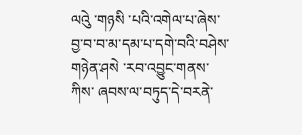ལའེུ ་གཉསི ་པའི་འགེལ་པ་ཞེས་བྱ་བ་བ་མ་དམ་པ་དགེ་བའི་བཤེས་གཉེན་ཤསེ ་རབ་འབྱུང་གནས་ཀིས་ ཞབས་ལ་བཏུད་དེ་བརནེ་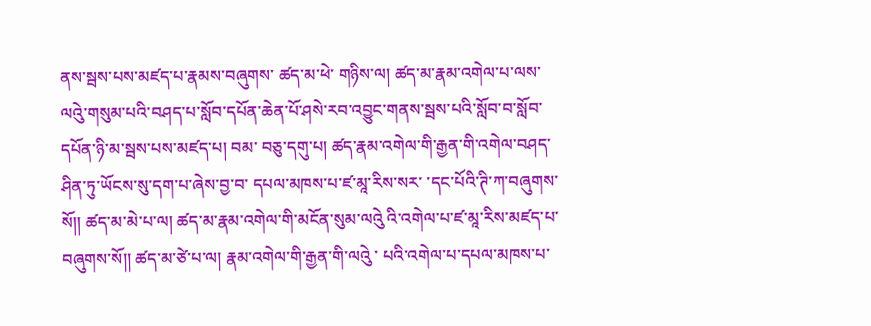ནས་སྦས་པས་མཛད་པ་རྣམས་བཞུགས་ ཚད་མ་ཕེ་ གཉིས་ལ། ཚད་མ་རྣམ་འགེལ་པ་ལས་ལའེུ་གསུམ་པའི་བཤད་པ་སློབ་དཔོན་ཆེན་པོ་ཤསེ་རབ་འབྱུང་གནས་སྦས་པའི་སློབ་བ་སློབ་ དཔོན་ཉི་མ་སྦས་པས་མཛད་པ། བམ་ བཅུ་དགུ་པ། ཚད་རྣམ་འགེལ་གི་རྒྱན་གི་འགེལ་བཤད་ཤིན་ཏུ་ཡོངས་སུ་དག་པ་ཞེས་བྱ་བ་ དཔལ་མཁས་པ་ཛ་མཱ་རིས་སར་ ་དང་པོའི་ཊི་ཀ་བཞུགས་སོ།། ཚད་མ་མེ་པ་ལ། ཚད་མ་རྣམ་འགེལ་གི་མངོན་སུམ་ལའེུ འི་འགེལ་པ་ཛ་མཱ་རིས་མཛད་པ་བཞུགས་སོ།། ཚད་མ་ཙེ་པ་ལ། རྣམ་འགེལ་གི་རྒྱན་གི་ལའེུ ་ པའི་འགེལ་པ་དཔལ་མཁས་པ་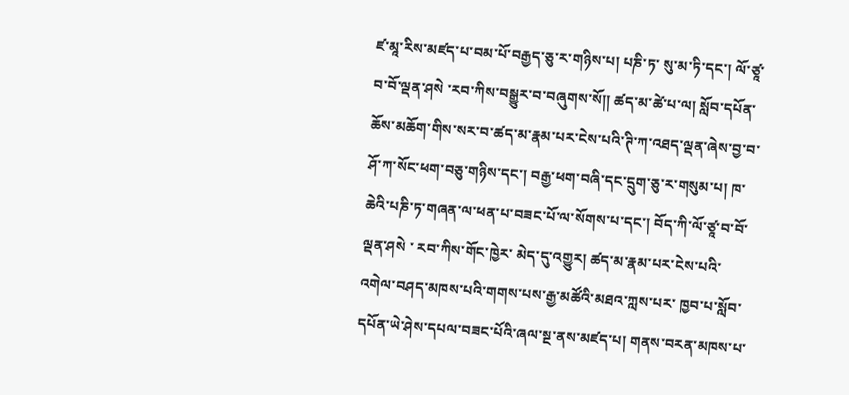ཛ་མཱ་རིས་མཛད་པ་བམ་པོ་བརྒྱད་ཅུ་ར་གཉིས་པ། པཎི་ཏ་ སུ་མ་ཏི་དང་། ལོ་ཙཱ་བ་བོ་ལྡན་ཤསེ ་རབ་ཀིས་བསྒྱུར་བ་བཞུགས་སོ།། ཚད་མ་ཚེ་པ་ལ། སློབ་དཔོན་ཆོས་མཆོག་གིས་སར་བ་ཚད་མ་རྣམ་པར་ངེས་པའི་ཊི་ཀ་འཐད་ལྡན་ཞེས་བྱ་བ་ཤོ་ཀ་སོང་ཕག་བཅུ་གཉིས་དང་། བརྒྱ་ཕག་བཞི་དང་དྲུག་ཅུ་ར་གསུམ་པ། ཁ་ཆེའི་པཎི་ཏ་གཞན་ལ་ཕན་པ་བཟང་པོ་ལ་སོགས་པ་དང་། བོད་ཀི་ལོ་ཙཱ་བ་བོ་ལྡན་ཤསེ ་ རབ་ཀིས་གོང་ཁྱེར་ མེད་དུ་འགྱུར། ཚད་མ་རྣམ་པར་ངེས་པའི་འགེལ་བཤད་མཁས་པའི་གགས་པས་རྒྱ་མཚོའི་མཐའ་ཀླས་པར་ ཁྱབ་པ་སློབ་དཔོན་ཡེ་ཤེས་དཔལ་བཟང་པོའི་ཞལ་སྔ་ནས་མཛད་པ། གནས་བརན་མཁས་པ་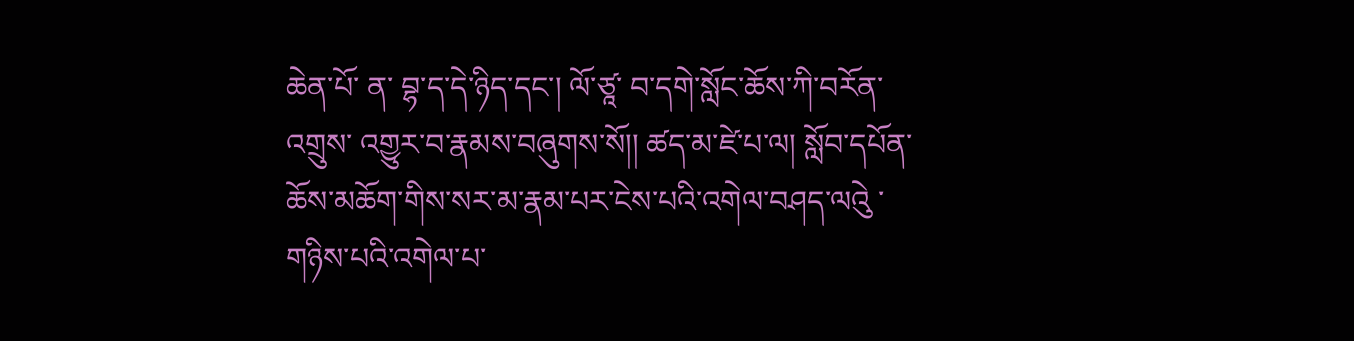ཆེན་པོ་ ན་ བྷ་ད་དེ་ཉིད་དང་། ལོ་ཙཱ་ བ་དགེ་སློང་ཆོས་ཀི་བརོན་འགྲུས་ འགྱུར་བ་རྣམས་བཞུགས་སོ།། ཚད་མ་ཛེ་པ་ལ། སློབ་དཔོན་ཆོས་མཆོག་གིས་སར་མ་རྣམ་པར་ངེས་པའི་འགེལ་བཤད་ལའེུ ་གཉིས་པའི་འགེལ་པ་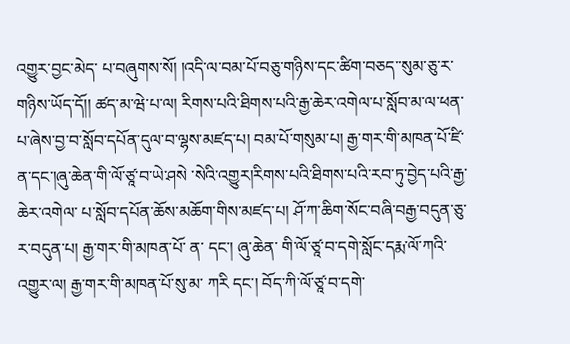འགྱུར་བྱང་མེད་ པ་བཞུགས་སོ། །འདི་ལ་བམ་པོ་བཅུ་གཉིས་དང་ཚིག་བཅད་་སུམ་ཅུ་ར་གཉིས་ཡོད་དོ།། ཚད་མ་ཝེ་པ་ལ། རིགས་པའི་ཐིགས་པའི་རྒྱ་ཆེར་འགེལ་པ་སློབ་མ་ལ་ཕན་པ་ཞེས་བྱ་བ་སློབ་དཔོན་དུལ་བ་ལྷས་མཛད་པ། བམ་པོ་གསུམ་པ། རྒྱ་གར་གི་མཁན་པོ་ཛི་ན་དང་།ཞུ་ཆེན་གི་ལོ་ཙཱ་བ་ཡེ་ཤསེ ་སེའི་འགྱུར།རིགས་པའི་ཐིགས་པའི་རབ་ཏུ་བྱེད་པའི་རྒྱ་ཆེར་འགེལ་ པ་སློབ་དཔོན་ཆོས་མཆོག་གིས་མཛད་པ། ཤོ་ཀ་ཆིག་སོང་བཞི་བརྒྱ་བདུན་ཅུ་ར་བདུན་པ། རྒྱ་གར་གི་མཁན་པོ་ ན་ དང་། ཞུ་ཆེན་ གི་ལོ་ཙཱ་བ་དགེ་སློང་དརྨ་ལོ་ཀའི་འགྱུར་ལ། རྒྱ་གར་གི་མཁན་པོ་སུ་མ་ ཀརི དང་། བོད་ཀི་ལོ་ཙཱ་བ་དགེ་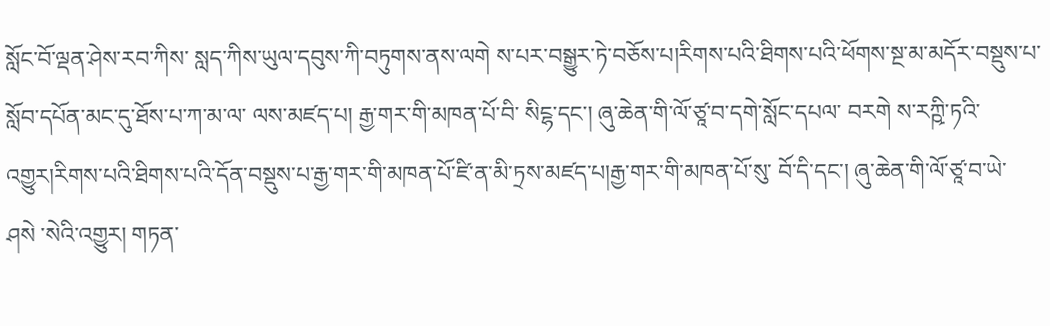སློང་བོ་ལྡན་ཤེས་རབ་ཀིས་ སླད་ཀིས་ཡུལ་དབུས་ཀི་བཏུགས་ནས་ལགེ ས་པར་བསྒྱུར་ཏེ་བཅོས་པ།རིགས་པའི་ཐིགས་པའི་ཕོགས་སྔ་མ་མདོར་བསྡུས་པ་ སློབ་དཔོན་མང་དུ་ཐོས་པ་ཀ་མ་ལ་ ལས་མཛད་པ། རྒྱ་གར་གི་མཁན་པོ་བི་ སིངྷ་དང་། ཞུ་ཆེན་གི་ལོ་ཙཱ་བ་དགེ་སློང་དཔལ་ བརགེ ས་རཀྵི་ཏའི་འགྱུར།རིགས་པའི་ཐིགས་པའི་དོན་བསྡུས་པ་རྒྱ་གར་གི་མཁན་པོ་ཛི་ན་མི་ཏྲས་མཛད་པ།རྒྱ་གར་གི་མཁན་པོ་སུ་ བོ་དི་དང་། ཞུ་ཆེན་གི་ལོ་ཙཱ་བ་ཡེ་ཤསེ ་སེའི་འགྱུར། གཏན་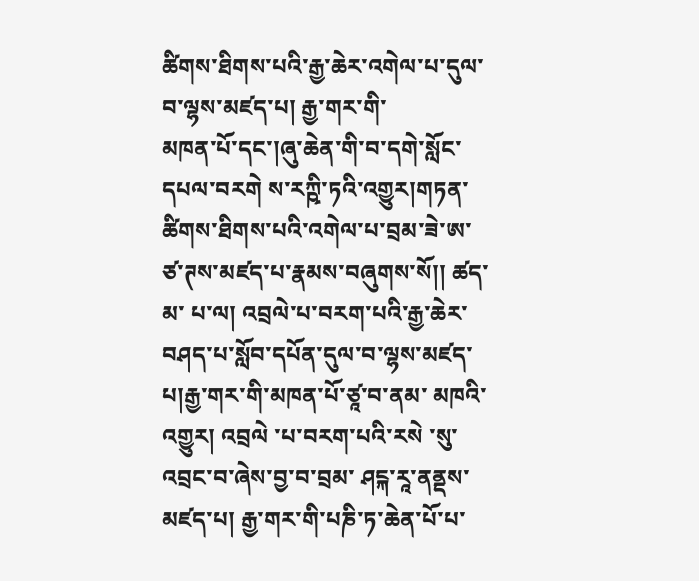ཚིགས་ཐིགས་པའི་རྒྱ་ཆེར་འགེལ་པ་དུལ་བ་ལྷས་མཛད་པ། རྒྱ་གར་གི་
མཁན་པོ་དང་།ཞུ་ཆེན་གི་བ་དགེ་སློང་དཔལ་བརགེ ས་རཀྵི་ཏའི་འགྱུར།གཏན་ཚིགས་ཐིགས་པའི་འགེལ་པ་བྲམ་ཟེ་ཨ་ ཙ་ཊས་མཛད་པ་རྣམས་བཞུགས་སོ།། ཚད་མ་ པ་ལ། འབྲལེ་པ་བརག་པའི་རྒྱ་ཆེར་བཤད་པ་སློབ་དཔོན་དུལ་བ་ལྷས་མཛད་པ།རྒྱ་གར་གི་མཁན་པོ་ཙཱ་བ་ནམ་ མཁའི་འགྱུར། འབྲལེ ་པ་བརག་པའི་རསེ ་སུ་འབྲང་བ་ཞེས་བྱ་བ་བྲམ་ ཤངྐ་རཱ་ནནྡས་མཛད་པ། རྒྱ་གར་གི་པཎི་ཏ་ཆེན་པོ་པ་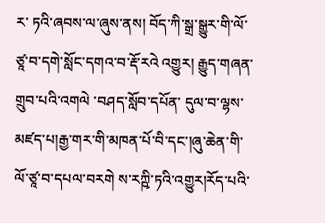ར་ ཏའི་ཞབས་ལ་ཞུས་ནས། བོད་ཀི་སྒྲ་སྒྱུར་གི་ལོ་ཙཱ་བ་དགེ་སློང་དགའ་བ་རྡོ་རའེ འགྱུར། རྒྱུད་གཞན་གྲུབ་པའི་འགལེ ་བཤད་སློབ་དཔོན་ དུལ་བ་ལྷས་མཛད་པ།རྒྱ་གར་གི་མཁན་པོ་བི་དང་།ཞུ་ཆེན་གི་ལོ་ཙཱ་བ་དཔལ་བརགེ ས་རཀྵི་ཏའི་འགྱུར།རོད་པའི་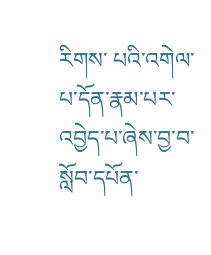རིགས་ པའི་འགེལ་པ་དོན་རྣམ་པར་འབྱེད་པ་ཞེས་བྱ་བ་སློབ་དཔོན་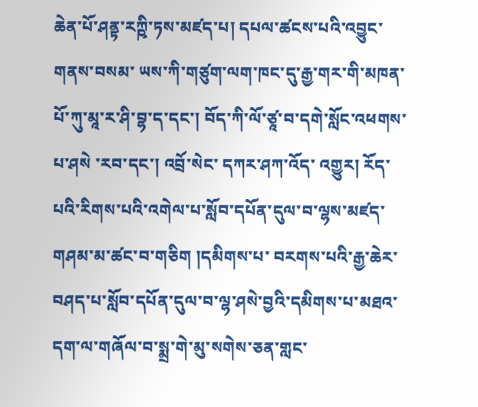ཆེན་པོ་ཤནྟ་རཀྵི་ཏས་མཛད་པ། དཔལ་ཚངས་པའི་འབྱུང་གནས་བསམ་ ཡས་ཀི་གཙུག་ལག་ཁང་དུ་རྒྱ་གར་གི་མཁན་པོ་ཀུ་མཱ་ར་ཤི་བྷ་ད་དང་། བོད་ཀི་ལོ་ཙཱ་བ་དགེ་སློང་འཕགས་པ་ཤསེ ་རབ་དང་། འབྲོ་སེང་ དཀར་ཤཀ་འོད་ འགྱུར། རོད་པའི་རིགས་པའི་འགེལ་པ་སློབ་དཔོན་དུལ་བ་ལྷས་མཛད་ གཤམ་མ་ཚང་བ་གཅིག །དམིགས་པ་ བརགས་པའི་རྒྱ་ཆེར་བཤད་པ་སློབ་དཔོན་དུལ་བ་ལྷ་ཤསེ་བྱའི་དམིགས་པ་མཐའ་དག་ལ་གཞོལ་བ་སྨྲ་གེ་མུ་སགེས་ཅན་གླང་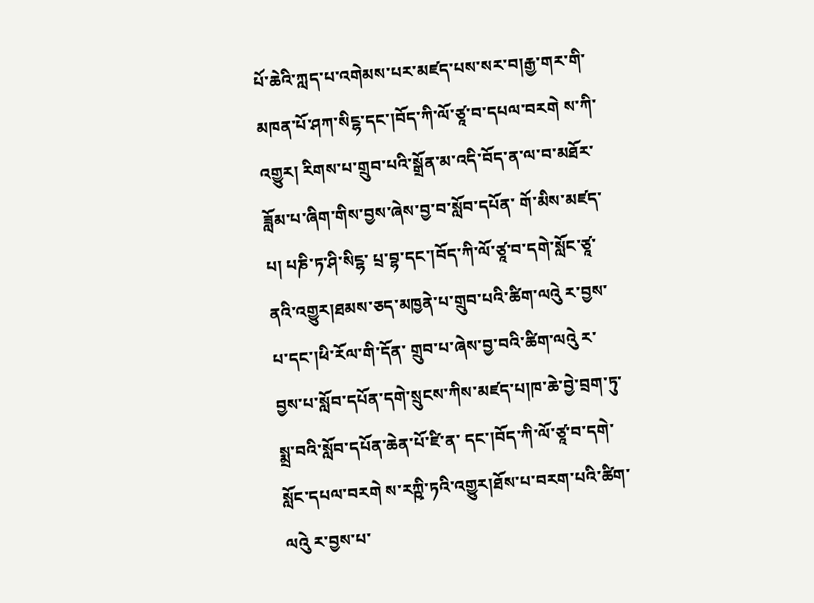པོ་ཆེའི་ཀླད་པ་འགེམས་པར་མཛད་པས་སར་བ།རྒྱ་གར་གི་མཁན་པོ་ཤཀ་སིངྷ་དང་།བོད་ཀི་ལོ་ཙཱ་བ་དཔལ་བརགེ ས་ཀི་འགྱུར། རིགས་པ་གྲུབ་པའི་སྒྲོན་མ་འདི་བོད་ན་ལ་བ་མཐོར་ཟློམ་པ་ཞིག་གིས་བྱས་ཞེས་བྱ་བ་སློབ་དཔོན་ གོ་མིས་མཛད་པ། པཎི་ཏ་ཤི་སིངྷ་ པྲ་བྷ་དང་།བོད་ཀི་ལོ་ཙཱ་བ་དགེ་སློང་ཙཱ་ནའི་འགྱུར།ཐམས་ཅད་མཁྱནེ་པ་གྲུབ་པའི་ཚིག་ལའེུ ར་བྱས་པ་དང་།ཕི་རོལ་གི་དོན་ གྲུབ་པ་ཞེས་བྱ་བའི་ཚིག་ལའེུ ར་བྱས་པ་སློབ་དཔོན་དགེ་སྲུངས་ཀིས་མཛད་པ།ཁ་ཆེ་བྱེ་བྲག་ཏུ་སྨྲ་བའི་སློབ་དཔོན་ཆེན་པོ་ཛི་ན་ དང་།བོད་ཀི་ལོ་ཙཱ་བ་དགེ་སློང་དཔལ་བརགེ ས་རཀྵི་ཏའི་འགྱུར།ཐོས་པ་བརག་པའི་ཚིག་ལའེུ ར་བྱས་པ་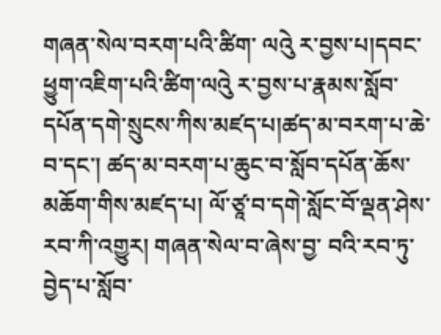གཞན་སེལ་བརག་པའི་ཚིག་ ལའེུ ར་བྱས་པ།དབང་ཕྱུག་འཇིག་པའི་ཚིག་ལའེུ ར་བྱས་པ་རྣམས་སློབ་དཔོན་དགེ་སྲུངས་ཀིས་མཛད་པ།ཚད་མ་བརག་པ་ཆེ་བ་དང་། ཚད་མ་བརག་པ་ཆུང་བ་སློབ་དཔོན་ཆོས་མཆོག་གིས་མཛད་པ། ལོ་ཙཱ་བ་དགེ་སློང་བོ་ལྡན་ཤེས་རབ་ཀི་འགྱུར། གཞན་སེལ་བ་ཞེས་བྱ་ བའི་རབ་ཏུ་བྱེད་པ་སློབ་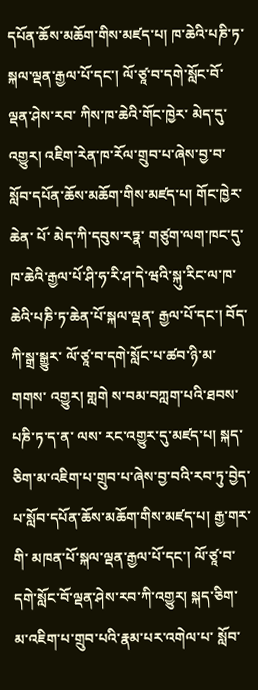དཔོན་ཆོས་མཆོག་གིས་མཛད་པ། ཁ་ཆེའི་པཎི་ཏ་སྐལ་ལྡན་རྒྱལ་པོ་དང་། ལོ་ཙཱ་བ་དགེ་སློང་བོ་ལྡན་ཤེས་རབ་ ཀིས་ཁ་ཆེའི་གོང་ཁྱེར་ མེད་དུ་འགྱུར། འཇིག་རེན་ཁ་རོལ་གྲུབ་པ་ཞེས་བྱ་བ་སློབ་དཔོན་ཆོས་མཆོག་གིས་མཛད་པ། གོང་ཁྱེར་ཆེན་ པོ་ མེད་ཀི་དབུས་རཏྣ་ གཙུག་ལག་ཁང་དུ་ཁ་ཆེའི་རྒྱལ་པོ་ཤི་ཧ་རི་ཤ་དེ་ཝའི་སྐུ་རིང་ལ་ཁ་ཆེའི་པཎི་ཏ་ཆེན་པོ་སྐལ་ལྡན་ རྒྱལ་པོ་དང་། བོད་ཀི་སྒྲ་སྒྱུར་ ལོ་ཙཱ་བ་དགེ་སློང་པ་ཚབ་ཉི་མ་གགས་ འགྱུར། གླགེ ས་བམ་བཀླག་པའི་ཐབས་པཎི་ཏ་ད་ན་ ལས་ རང་འགྱུར་དུ་མཛད་པ། སྐད་ཅིག་མ་འཇིག་པ་གྲུབ་པ་ཞེས་བྱ་བའི་རབ་ཏུ་བྱེད་པ་སློབ་དཔོན་ཆོས་མཆོག་གིས་མཛད་པ། རྒྱ་གར་གི་ མཁན་པོ་སྐལ་ལྡན་རྒྱལ་པོ་དང་། ལོ་ཙཱ་བ་དགེ་སློང་བོ་ལྡན་ཤེས་རབ་ཀི་འགྱུར། སྐད་ཅིག་མ་འཇིག་པ་གྲུབ་པའི་རྣམ་པར་འགེལ་པ་ སློབ་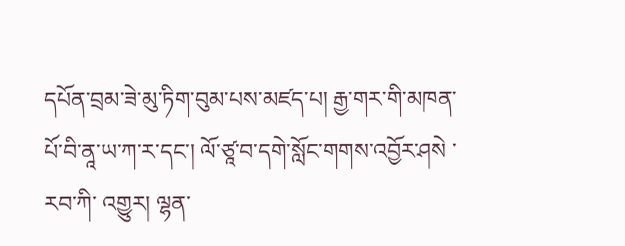དཔོན་བྲམ་ཟེ་མུ་ཏིག་བུམ་པས་མཛད་པ། རྒྱ་གར་གི་མཁན་པོ་བི་ནཱ་ཡ་ཀ་ར་དང་། ལོ་ཙཱ་བ་དགེ་སློང་གགས་འབྱོར་ཤསེ ་རབ་ཀི་ འགྱུར། ལྷན་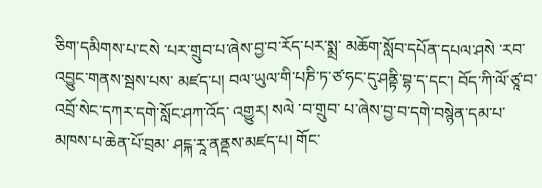ཅིག་དམིགས་པ་ངསེ ་པར་གྲུབ་པ་ཞེས་བྱ་བ་རོད་པར་སྨྲ་ མཆོག་སློབ་དཔོན་དཔལ་ཤསེ ་རབ་འབྱུང་གནས་སྦས་པས་ མཛད་པ། བལ་ཡུལ་གི་པཎི་ཏ་ཙ་ཧང་དུ་ཤནྟི་བྷ་ད་དང་། བོད་ཀི་ལོ་ཙཱ་བ་འབྲོ་སེང་དཀར་དགེ་སློང་ཤཀ་འོད་ འགྱུར། སལེ ་བ་གྲུབ་ པ་ཞེས་བྱ་བ་དགེ་བསྙེན་དམ་པ་མཁས་པ་ཆེན་པོ་བྲམ་ ཤངྐ་རཱ་ནནྡས་མཛད་པ། གོང་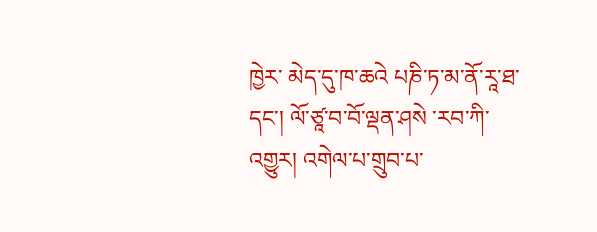ཁྱེར་ མེད་དུ་ཁ་ཆའེ པཎི་ཏ་མ་ནོ་རཱ་ཐ་ དང་། ལོ་ཙཱ་བ་བོ་ལྡན་ཤསེ ་རབ་ཀི་འགྱུར། འགེལ་པ་གྲུབ་པ་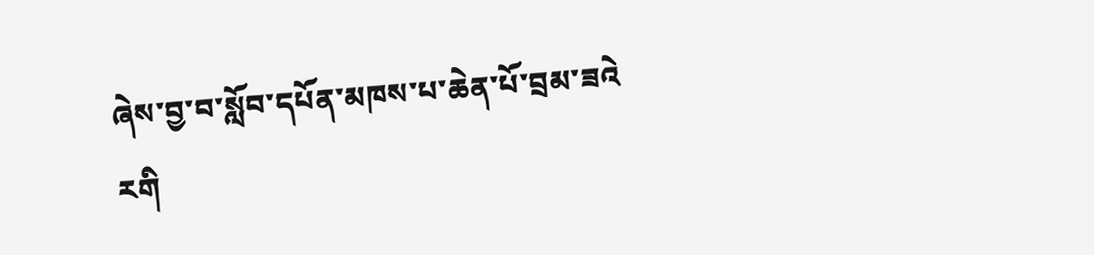ཞེས་བྱ་བ་སློབ་དཔོན་མཁས་པ་ཆེན་པོ་བྲམ་ཟའེ རགི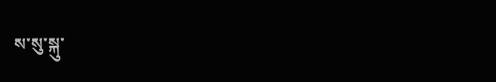ས་སུ་སྐུ་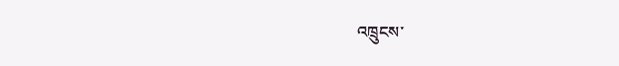འཁྲུངས་